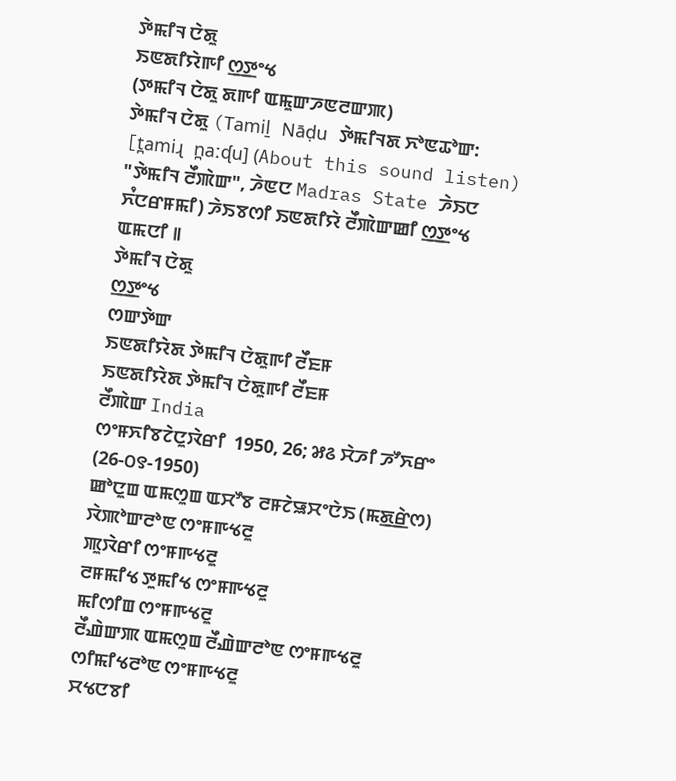ꯇꯥꯃꯤꯜ ꯅꯥꯗꯨ
ꯏꯟꯗꯤꯌꯥꯒꯤ ꯁ꯭ꯇꯦꯠ
(ꯇꯃꯤꯜ ꯅꯥꯗꯨ ꯗꯒꯤ ꯑꯃꯨꯛꯍꯟꯂꯛꯄ)
ꯇꯥꯃꯤꯜ ꯅꯥꯗꯨ (Tamiḻ Nāḍu ꯇꯥꯃꯤꯜꯗ ꯈꯣꯟꯊꯣꯛ: [t̪amiɻ n̪aːᶑu] (About this sound listen) "ꯇꯥꯃꯤꯜ ꯂꯩꯄꯥꯛ", ꯍꯥꯟꯅ Madras State ꯍꯥꯏꯅ ꯈꯪꯅꯔꯝꯃꯤ) ꯍꯥꯏꯕꯁꯤ ꯏꯟꯗꯤꯌꯥ ꯂꯩꯄꯥꯛꯀꯤ ꯁ꯭ꯇꯦꯠ ꯑꯃꯅꯤ ꯫
ꯇꯥꯃꯤꯜ ꯅꯥꯗꯨ
ꯁ꯭ꯇꯦꯠ
ꯁꯛꯇꯥꯛ
ꯏꯟꯗꯤꯌꯥꯗ ꯇꯥꯃꯤꯜ ꯅꯥꯗꯨꯒꯤ ꯂꯩꯐꯝ
ꯏꯟꯗꯤꯌꯥꯗ ꯇꯥꯃꯤꯜ ꯅꯥꯗꯨꯒꯤ ꯂꯩꯐꯝ
ꯂꯩꯄꯥꯛ India
ꯁꯦꯝꯈꯤꯕꯖꯥꯅꯨꯋꯥꯔꯤ  1950, 26; ꯷꯴ ꯆꯥꯍꯤ ꯍꯧꯈꯔꯦ (26-꯰꯱-1950)
ꯀꯣꯅꯨꯡ ꯑꯃꯁꯨꯡ ꯑꯆꯧꯕ ꯂꯝꯖꯥꯎꯆꯦꯅꯥꯏ (ꯃꯗ꯭ꯔꯥꯁ)
ꯋꯥꯄꯣꯛꯂꯣꯟ ꯁꯦꯝꯒꯠꯂꯨ
ꯄꯨꯋꯥꯔꯤ ꯁꯦꯝꯒꯠꯂꯨ
ꯂꯝꯃꯤꯠ ꯇꯨꯃꯤꯠ ꯁꯦꯝꯒꯠꯂꯨ
ꯃꯤꯁꯤꯡ ꯁꯦꯝꯒꯠꯂꯨ
ꯂꯩꯉꯥꯛꯄ ꯑꯃꯁꯨꯡ ꯂꯩꯉꯥꯛꯂꯣꯟ ꯁꯦꯝꯒꯠꯂꯨ
ꯁꯤꯃꯤꯠꯂꯣꯟ ꯁꯦꯝꯒꯠꯂꯨ
ꯆꯠꯅꯕꯤ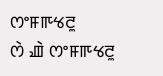ꯁꯦꯝꯒꯠꯂꯨ
ꯁꯥ ꯉꯥ ꯁꯦꯝꯒꯠꯂꯨ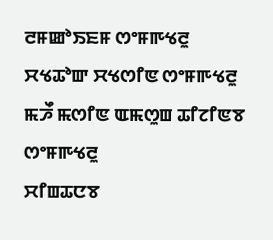ꯂꯝꯀꯣꯏꯐꯝ ꯁꯦꯝꯒꯠꯂꯨ
ꯆꯠꯊꯣꯛ ꯆꯠꯁꯤꯟ ꯁꯦꯝꯒꯠꯂꯨ
ꯃꯍꯩ ꯃꯁꯤꯟ ꯑꯃꯁꯨꯡ ꯊꯤꯖꯤꯟꯕ ꯁꯦꯝꯒꯠꯂꯨ
ꯆꯤꯡꯊꯅꯕ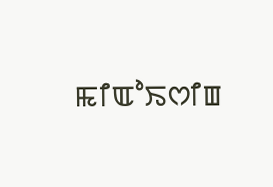ꯃꯤꯑꯣꯏꯁꯤꯡ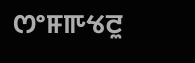ꯁꯦꯝꯒꯠꯂꯨ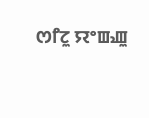ꯁꯤꯖꯨ ꯌꯦꯡꯉꯨ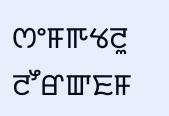ꯁꯦꯝꯒꯠꯂꯨ
ꯂꯧꯔꯛꯐꯝ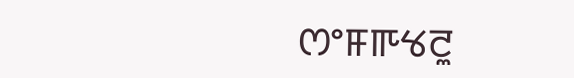ꯁꯦꯝꯒꯠꯂꯨ